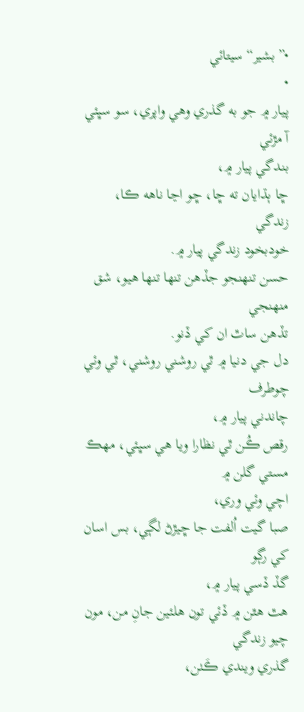•”بشير“ سيتائي
•
پيار ۾ جو به گذري وهي واپري، سو سڀئي آ مڙئي
بندگي پيار ۾،
ڇا ٻڌايان ته ڇا، ڇو اڃا ناهه ڪا، زندگي
خودبخود زندگي پيار ۾.
حسن تنهنجو جڏهن تنها تنها هيو، شق منهنجي
تڏهن ساٿ ان کي ڏنو.
دل جي دنيا ۾ ٿي روشني روشني، ٿي وئي چوطرف
چاندني پيار ۾،
رقص ڪُن ٿي نظارا ويا هي سڀئي، مهڪ مستي گلن ۾
اچي وئي وري،
صبا گيت اُلفت جا ڇيڙڻ لڳي، بس اسان کي رڳو
گڏ ڏسي پيار ۾،
هٿ هٿن ۾ ڏئي تون هلئين جانِ من، مون چيو زندگي
گذري ويندي ڪَٺن،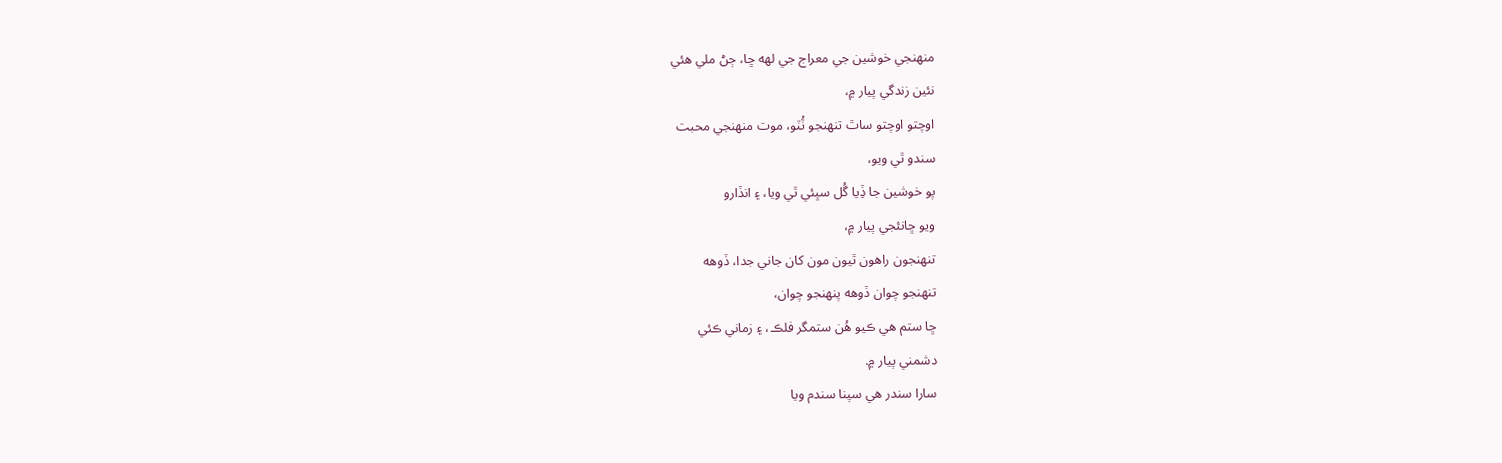منهنجي خوشين جي معراج جي لهه ڇا، ڄڻ ملي هئي
نئين زندگي پيار ۾،
اوچتو اوچتو ساٿ تنهنجو ٽُٽو، موت منهنجي محبت
سندو ٿي ويو،
پو خوشين جا ڏِيا گُل سڀئي ٿي ويا، ۽ انڏارو
ويو ڇانئجي پيار ۾،
تنهنجون راهون ٿيون مون کان جاني جدا، ڏوهه
تنهنجو چوان ڏوهه پنهنجو چوان،
ڇا ستم هي ڪيو هُن ستمگر فلڪ، ۽ زماني ڪئي
دشمني پيار ۾.
سارا سندر هي سپنا سندم ويا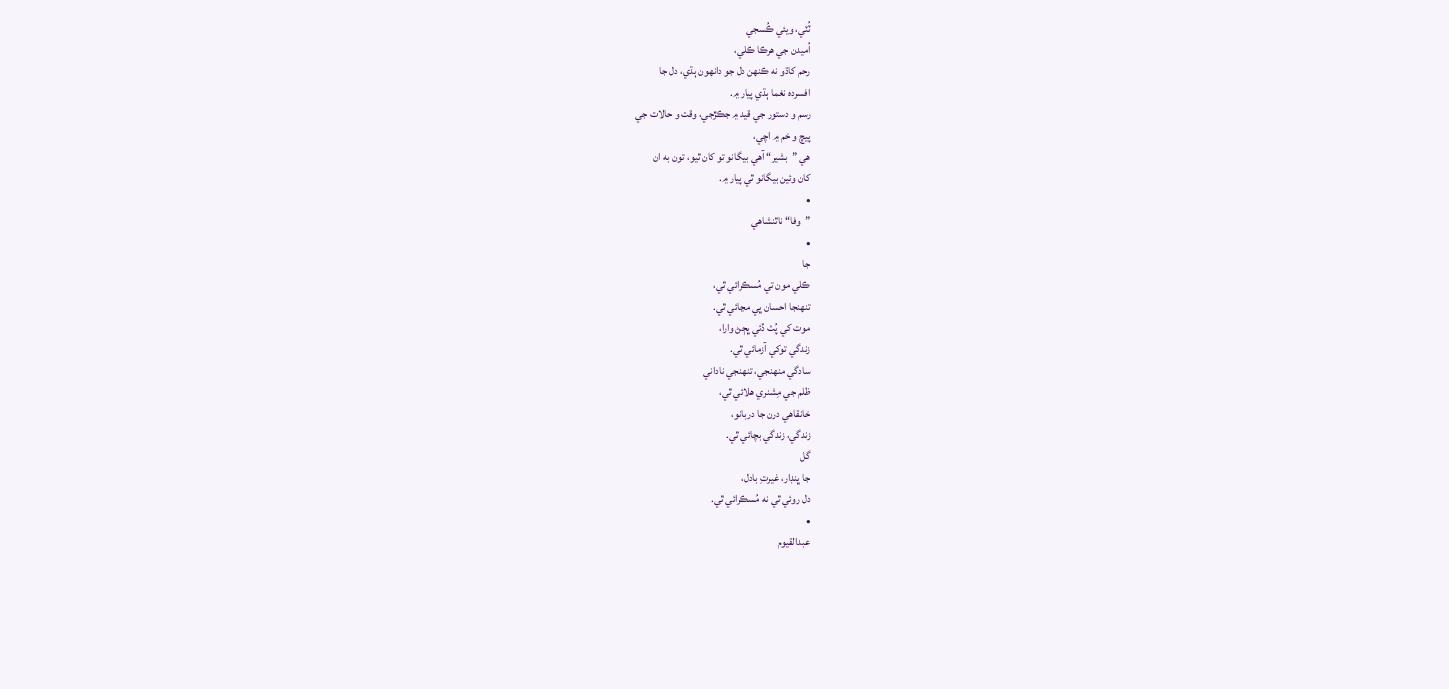ٽُٽي، ويئي ڪُسجي
اُميدن جي هرڪا ڪلي،
رحم کاڌو نه ڪنهن دل جو دانهون ٻڌي، دل جا
افسرده نغما ٻڌي پيار ۾.
رسم و دستور جي قيد ۾ جڪڙجي، وقت و حالات جي
پيچ و خم ۾ اچي،
هي ”بشير“ آهي بيگانو تو کان ٿيو، تون به ان
کان وئين بيگانو ٿي پيار ۾.
•
”وفا“ ناٿنشاهي
•
جا
ڪلي مون تي مُسڪرائي ٿي،
تنهنجا احسان ڀي مڃائي ٿي.
موت کي پُٺ ڏئي ڀڄڻ وارا،
زندگي توکي آزمائي ٿي.
سادگي منهنجي، تنهنجي ناداني
ظلم جي مِشنري هلائي ٿي،
خانقاهي درن جا دربانو،
زندگي، زندگي بچائي ٿي.
گل
جا ڀنڊار، غيرتِ بادل،
دل روئي ٿي نه مُسڪرائي ٿي.
•
عبدالقيوم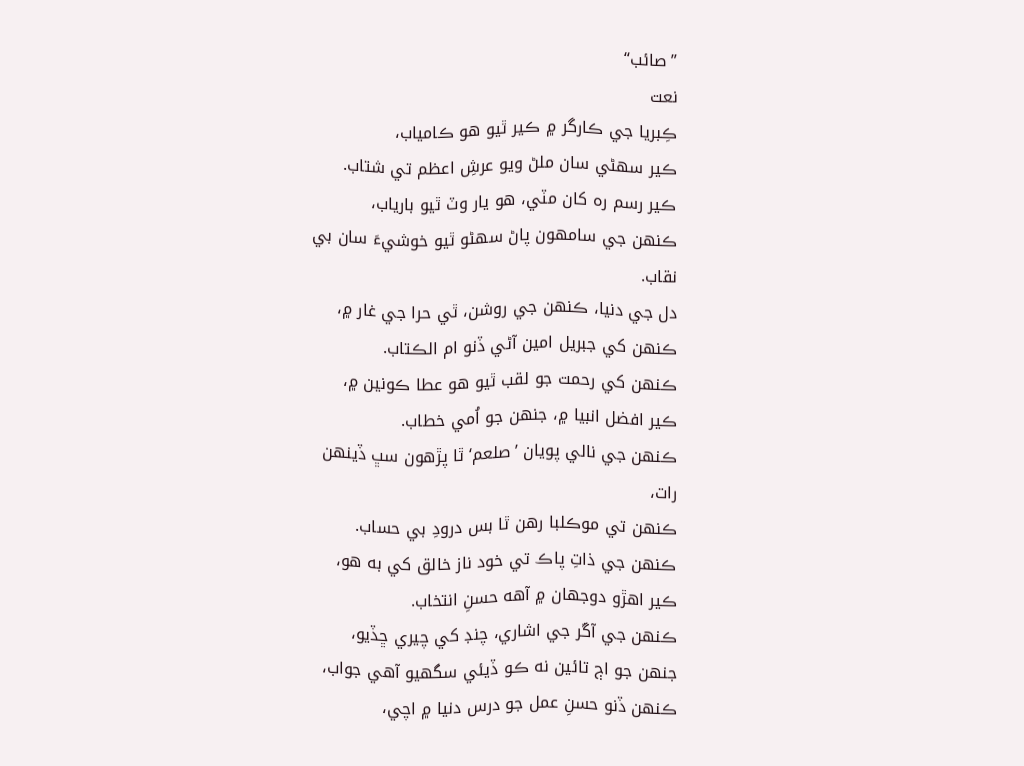”صائب“
نعت
ڪِبريا جي ڪارگر ۾ ڪير ٿيو هو ڪامياب،
ڪير سهڻي سان ملڻ ويو عرشِ اعظم تي شتاب.
ڪير رسم ره کان مٽي، هو يار وٽ ٿيو بارياب،
ڪنهن جي سامهون پاڻ سهڻو ٿيو خوشيءَ سان بي
نقاب.
دل جي دنيا، ڪنهن جي روشن، ٿي حرا جي غار ۾،
ڪنهن کي جبريل امين آڻي ڏنو ام الڪتاب.
ڪنهن کي رحمت جو لقب ٿيو هو عطا ڪونين ۾،
ڪير افضل انبيا ۾، جنهن جو اُمي خطاب.
ڪنهن جي نالي پويان ’صلعم‘ ٿا پڙهون سڀ ڏينهن
رات،
ڪنهن تي موڪلبا رهن ٿا بس درودِ بي حساب.
ڪنهن جي ذاتِ پاڪ تي خود ناز خالق کي به هو،
ڪير اهڙو دوجهان ۾ آهه حسنِ انتخاب.
ڪنهن جي آڱر جي اشاري، چنڊ کي چيري ڇڏيو،
جنهن جو اڄ تائين نه ڪو ڏيئي سگهيو آهي جواب،
ڪنهن ڏنو حسنِ عمل جو درس دنيا ۾ اچي،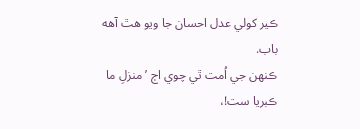ڪير کولي عدل احسان جا ويو هٿ آهه باب.
ڪنهن جي اُمت ٿي چوي اڄ ’منزلِ ما ڪبريا ست!،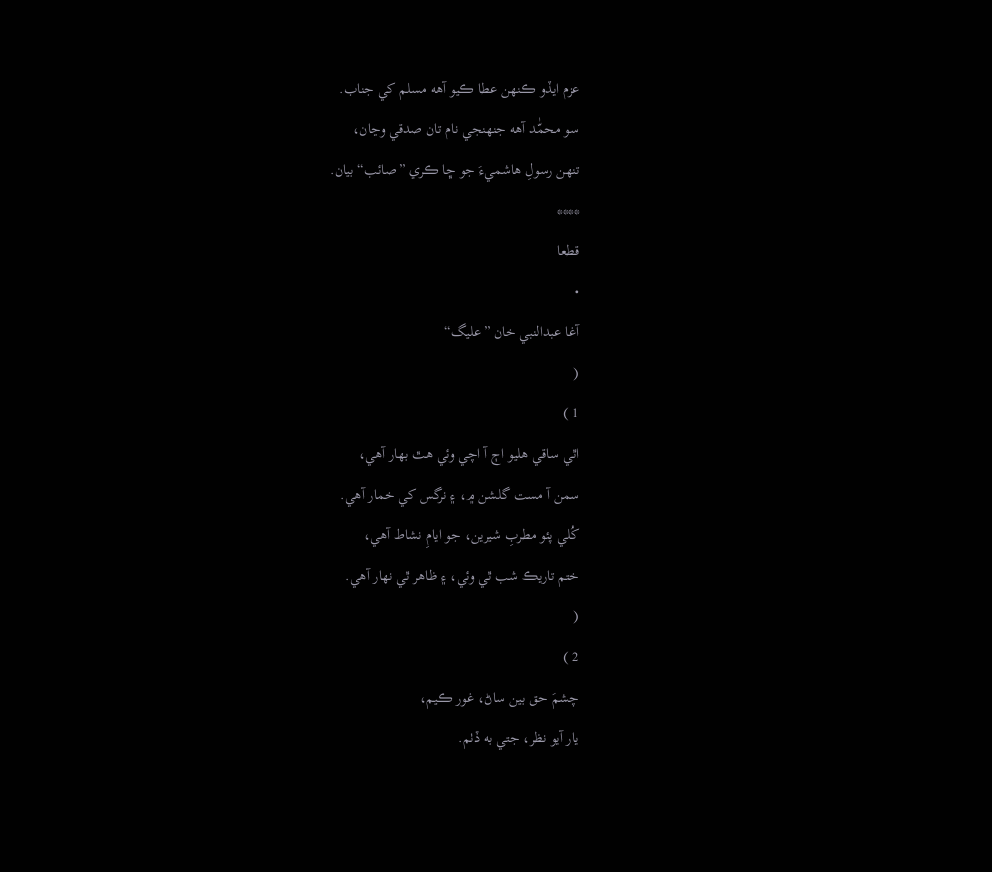عزم ايڏو ڪنهن عطا ڪيو آهه مسلم کي جناب.
سو محمّٰد آهه جنهنجي نام تان صدقي وڃان،
تنهن رسولِ هاشميءَ جو ڇا ڪري ”صائب“ بيان.
****
قطعا
•
آغا عبدالنبي خان ”عليگ“
(
1 )
اٿي ساقي هليو اڄ آ اچي وئي هٿ بهار آهي،
سمن آ مست گلشن ۾، ۽ نرگس کي خمار آهي.
کُلي پئو مطربِ شيرين، جو ايامِ نشاط آهي،
ختم تاريڪ شب ٿي وئي، ۽ ظاهر ٿي نهار آهي.
(
2 )
چشمَ حق بين ساڻ، غور ڪيم،
يار آيو نظر، جتي به ڏٺم.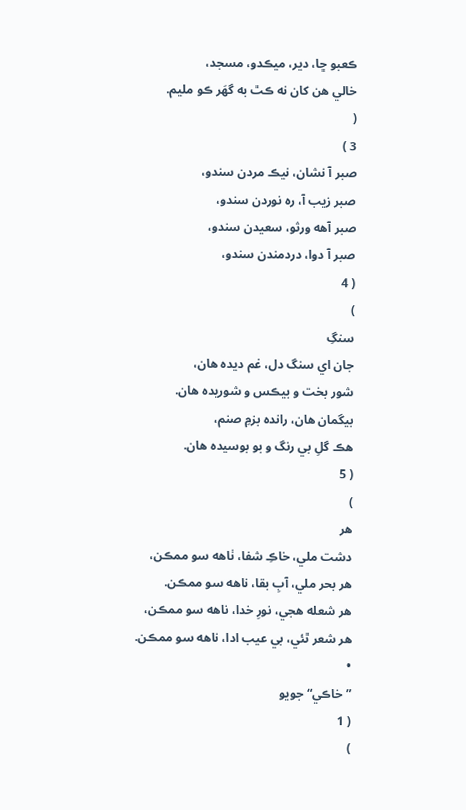ڪعبو ڇا، دير، ميڪدو، مسجد،
خالي هن کان نه ڪٿ به گهَر ڪو مليم.
(
3 )
صبر آ نشان، نيڪ مردن سندو،
صبر زيب آ، ره نوردن سندو،
صبر آهه ورثو، سعيدن سندو،
صبر آ دوا، دردمندن سندو،
( 4
)
سنگِ
جان اي سنگ دل، غم ديده هان،
شور بخت و بيڪس و شوريده هان.
بيگمان هان، رانده بزمِ صنم،
هڪ گلِ بي رنگ و بو بوسيده هان.
( 5
)
هر
دشت ملي، خاڪِ شفا، ٺاهه سو ممڪن،
هر بحر ملي، آبِ بقا، ناهه سو ممڪن.
هر شعله هجي، نورِ خدا، ناهه سو ممڪن،
هر شعر ٿئي، بي عيب ادا، ناهه سو ممڪن.
•
”خاڪي“ جويو
( 1
)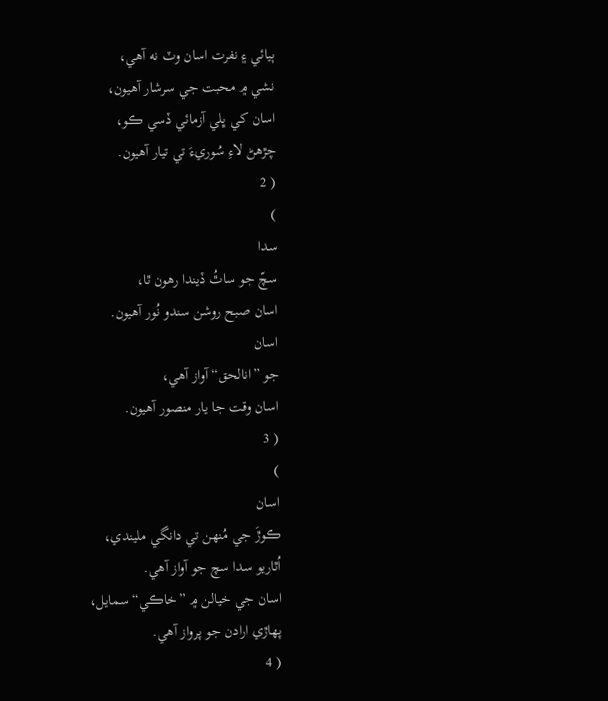ٻيائي ۽ نفرت اسان وٽ نه آهي،
نشي ۾ محبت جي سرشار آهيون،
اسان کي ڀلي آزمائي ڏسي ڪو،
چڙهڻ لاءِ سُوريءَ تي تيار آهيون.
( 2
)
سدا
سچّ جو ساٿُ ڏيندا رهون ٿا،
اسان صبح روشن سندو نُور آهيون.
اسان
جو ”انالحق“ آواز آهي،
اسان وقت جا يار منصور آهيون.
( 3
)
اسان
ڪوڙَ جي مُنهن تي دانگي مليندي،
اُٿاريو سدا سچ جو آواز آهي.
اسان جي خيالن ۾ ”خاڪي“ سمايل،
پهاڙي ارادن جو پرواز آهي.
( 4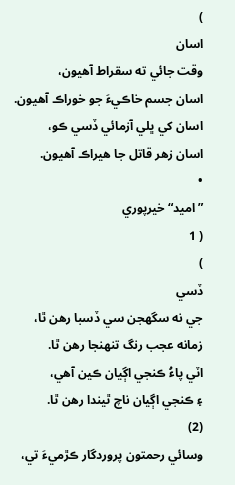)
اسان
وقت جائي ته سقراط آهيون،
اسان جسم خاڪيءَ جو خوراڪ آهيون.
اسان کي ڀلي آزمائي ڏسي ڪو،
اسان زهر قاتل جا هيراڪ آهيون.
•
”اميد“ خيرپوري
( 1
)
ڏسي
جي نه سگهجن سي ڏسبا رهن ٿا،
زمانه عجب رنگ تنهنجا رهن ٿا.
اٽي پاءُ ڪنجي اڳيان ڪين آهي،
۽ ڪنجي اڳيان ناچ ٿيندا رهن ٿا.
(2)
وسائي رحمتون پروردگار ڪڙميءَ تي،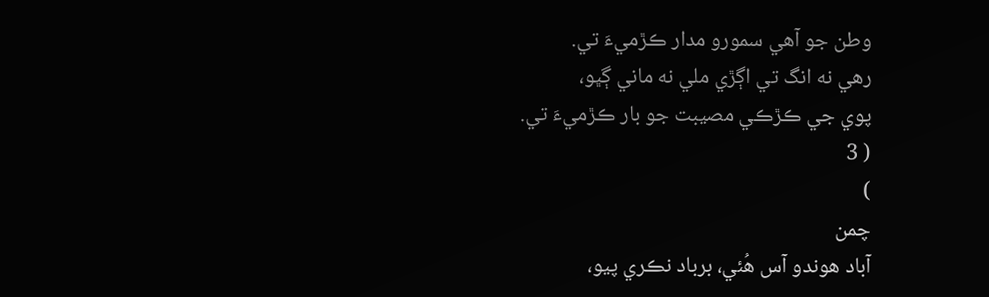وطن جو آهي سمورو مدار ڪڙميءَ تي.
رهي نه انگ تي اڳڙي ملي نه ماني ڳڀو،
پوي جي ڪڙڪي مصيبت جو بار ڪڙميءَ تي.
( 3
)
چمن
آباد هوندو آس هُئي، برباد نڪري پيو،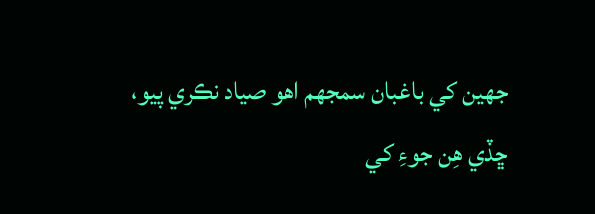جهين کي باغبان سمجهم اهو صياد نڪري پيو،
ڇڏي هِن جوءِ کي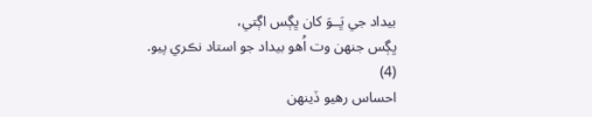بيداد جي ڀَــوَ کان ڀڳس اڳتي،
ڀڳس جنهن وت اُهو بيداد جو استاد نڪري پيو.
(4)
احساس رهيو ڏينهن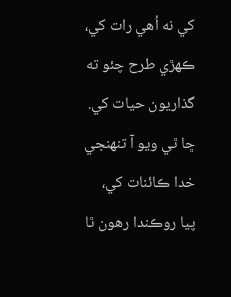کي نه اُهي رات کي،
ڪهڙي طرح چئو ته گذاريون حيات کي.
ڇا ٿي ويو آ تنهنجي خدا ڪائنات کي،
پيا روڪندا رهون ٿا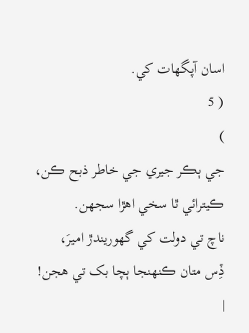اسان آپگهات کي.
( 5
)
جي ٻڪر جيري جي خاطر ذبح ڪن،
ڪيترائي ٿا سخي اهڙا سجهن.
ناچ تي دولت کي گهوريندڙ اميرَ،
ڏِس متان ڪنهنجا ٻچا بک تي هجن!
|